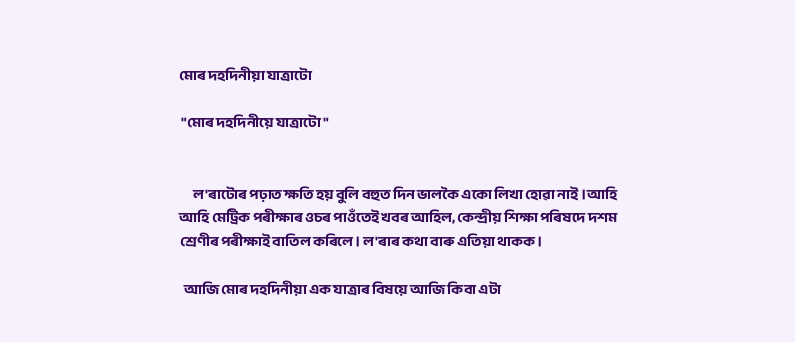মোৰ দহদিনীয়া যাত্ৰাটো

 "মোৰ দহদিনীয়ে যাত্ৰাটো"


      ল'ৰাটোৰ পঢ়াত ক্ষতি হয় বুলি বহুত দিন ভালকৈ একো লিখা হোৱা নাই।আহি আহি মেট্ৰিক পৰীক্ষাৰ ওচৰ পাওঁতেই খবৰ আহিল, কেন্দ্ৰীয় শিক্ষা পৰিষদে দশম শ্ৰেণীৰ পৰীক্ষাই বাতিল কৰিলে। ল'ৰাৰ কথা বাৰু এতিয়া থাকক।

  আজি মোৰ দহদিনীয়া এক যাত্ৰাৰ বিষয়ে আজি কিবা এটা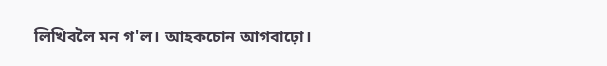লিখিবলৈ মন গ'ল। আহকচোন আগবাঢ়ো।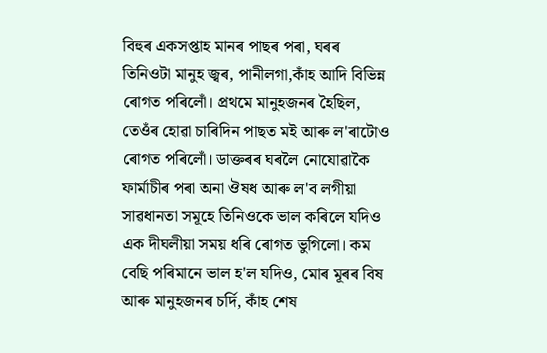বিহুৰ একসপ্তাহ মানৰ পাছৰ পৰা, ঘৰৰ তিনিওটা মানুহ জ্বৰ, পানীলগা,কাঁহ আদি বিভিন্ন ৰোগত পৰিলোঁ। প্ৰথমে মানুহজনৰ হৈছিল, তেওঁৰ হোৱা চাৰিদিন পাছত মই আৰু ল'ৰাটোও ৰোগত পৰিলোঁ। ডাক্তৰৰ ঘৰলৈ নোযোৱাকৈ ফাৰ্মাচীৰ পৰা অনা ঔষধ আৰু ল'ব লগীয়া সাৱধানতা সমূহে তিনিওকে ভাল কৰিলে যদিও এক দীঘলীয়া সময় ধৰি ৰোগত ভুগিলো। কম বেছি পৰিমানে ভাল হ'ল যদিও, মোৰ মূৰৰ বিষ আৰু মানুহজনৰ চৰ্দি, কাঁহ শেষ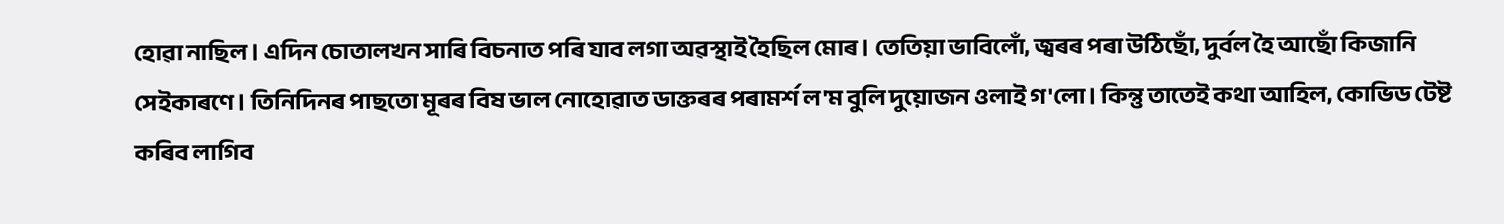হোৱা নাছিল। এদিন চোতালখন সাৰি বিচনাত পৰি যাব লগা অৱস্থাই হৈছিল মোৰ। তেতিয়া ভাবিলোঁ, জ্বৰৰ পৰা উঠিছোঁ, দুৰ্বল হৈ আছোঁ কিজানি সেইকাৰণে। তিনিদিনৰ পাছতো মূৰৰ বিষ ভাল নোহোৱাত ডাক্তৰৰ পৰামৰ্শ ল'ম বুলি দুয়োজন ওলাই গ'লো। কিন্তু তাতেই কথা আহিল, কোভিড টেষ্ট কৰিব লাগিব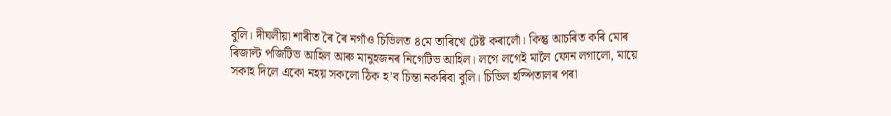বুলি। দীঘলীয়া শাৰীত ৰৈ ৰৈ নগাঁও চিভিলত ৪মে তাৰিখে টেষ্ট কৰালোঁ। কিন্তু আচৰিত কৰি মোৰ ৰিজাল্ট পজিটিভ আহিল আৰু মানুহজনৰ নিগেটিভ আহিল। লগে লগেই মালৈ ফোন লগালো, মায়ে সকাহ দিলে একো নহয় সকলো ঠিক হ'ব চিন্তা নকৰিবা বুলি। চিভিল হস্পিতালৰ পৰা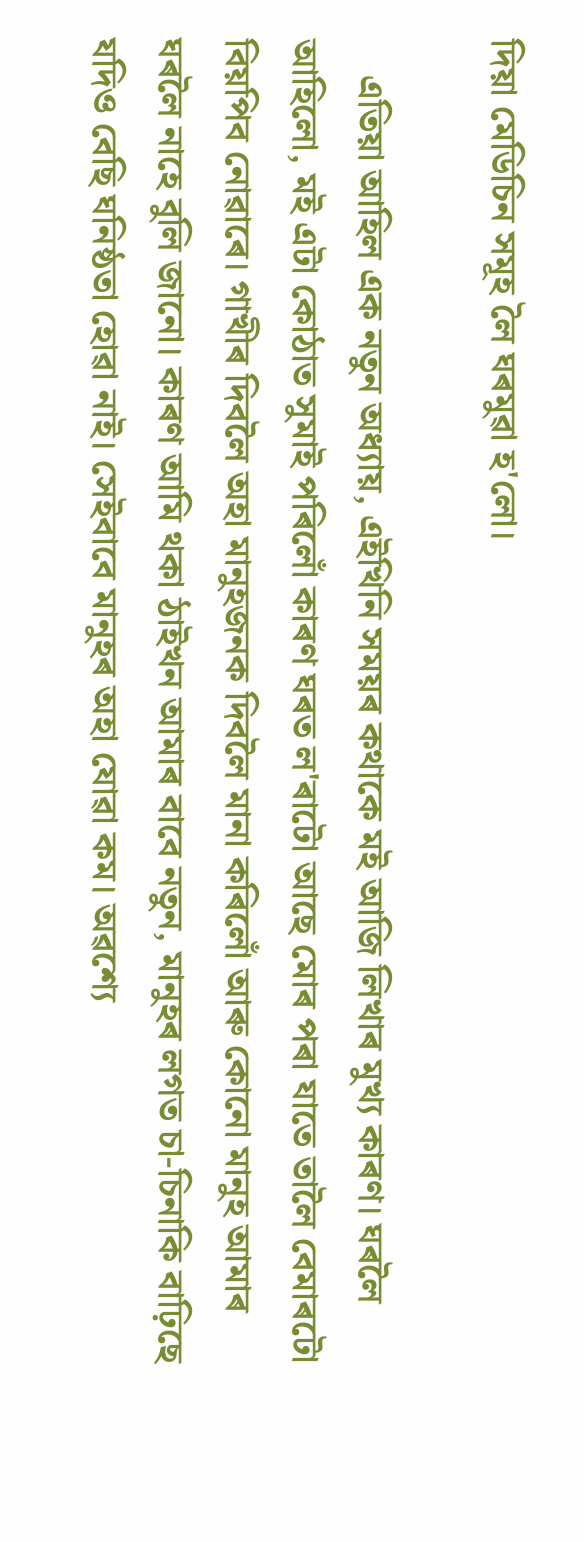দিয়া মেডিচিন সমূহ লৈ ঘৰমুৱা হ'লো।

    এতিয়া আহিল এক নতুন অধ্যায়, এইখিনি সময়ৰ কথাকে মই আজি লিখাৰ মুখ্য কাৰণ। ঘৰলৈ আহিলো, মই এটা কোঠাত সুমাই পৰিলোঁ কাৰণ ঘৰত ল'ৰাটো আছে মোৰ পৰা যাতে তালৈ বেমাৰটো বিয়পিব নোৱাৰে। গাখীৰ দিবলৈ অহা মানুহজনক দিবলৈ মানা কৰিলোঁ আৰু কোনো মানুহ আমাৰ ঘৰলৈ নাহে বুলি জানো। কাৰণ আমি থকা ঠাইখন আমাৰ বাবে নতুন, মানুহৰ লগত চা-চিনাকি বাঢ়িছে যদিও বেছি ঘনিষ্ঠতা হোৱা নাই। সেইবাবে মানুহৰ অহা যোৱা কম। অৱশ্যে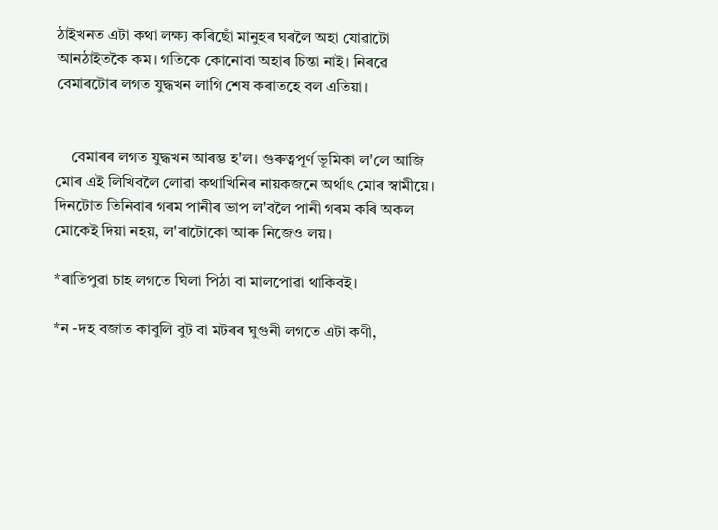ঠাইখনত এটা কথা লক্ষ্য কৰিছোঁ মানুহৰ ঘৰলৈ অহা যোৱাটো আনঠাইতকৈ কম। গতিকে কোনোবা অহাৰ চিন্তা নাই। নিৰৱে বেমাৰটোৰ লগত যুদ্ধখন লাগি শেষ কৰাতহে বল এতিয়া।


    বেমাৰৰ লগত যুদ্ধখন আৰম্ভ হ'ল। গুৰুত্বপূৰ্ণ ভূমিকা ল'লে আজি মোৰ এই লিখিবলৈ লোৱা কথাখিনিৰ নায়কজনে অৰ্থাৎ মোৰ স্বামীয়ে। দিনটোত তিনিবাৰ গৰম পানীৰ ভাপ ল'বলৈ পানী গৰম কৰি অকল মোকেই দিয়া নহয়, ল'ৰাটোকো আৰু নিজেও লয়।

*ৰাতিপুৱা চাহ লগতে ঘিলা পিঠা বা মালপোৱা থাকিবই।

*ন -দহ বজাত কাবুলি বুট বা মটৰৰ ঘুগুনী লগতে এটা কণী,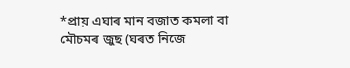*প্ৰায় এঘাৰ মান বজাত কমলা বা মৌচমৰ জুছ (ঘৰত নিজে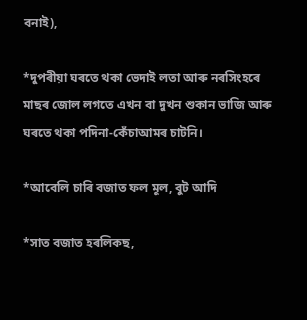বনাই),

*দুপৰীয়া ঘৰতে থকা ভেদাই লতা আৰু নৰসিংহৰে মাছৰ জোল লগতে এখন বা দুখন শুকান ভাজি আৰু ঘৰতে থকা পদিনা-কেঁচাআমৰ চাটনি।

*আবেলি চাৰি বজাত ফল মূল, বুট আদি

*সাত বজাত হৰলিকছ,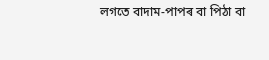লগতে বাদাম-পাপৰ বা পিঠা বা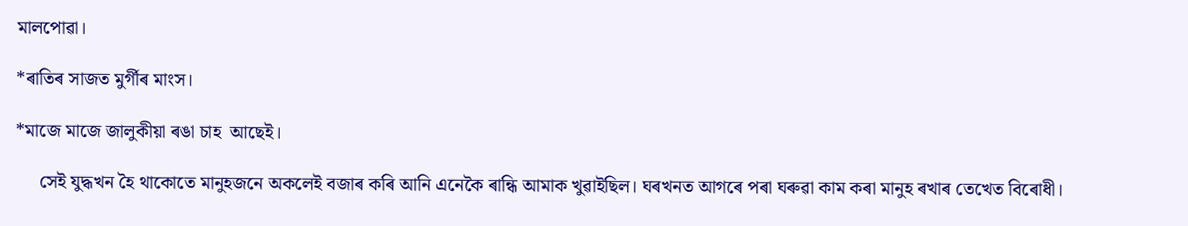মালপোৱা।

*ৰাতিৰ সাজত মুৰ্গীৰ মাংস।

*মাজে মাজে জালুকীয়া ৰঙা চাহ  আছেই।

     সেই যুদ্ধখন হৈ থাকোতে মানুহজনে অকলেই বজাৰ কৰি আনি এনেকৈ ৰান্ধি আমাক খুৱাইছিল। ঘৰখনত আগৰে পৰা ঘৰুৱা কাম কৰা মানুহ ৰখাৰ তেখেত বিৰোধী।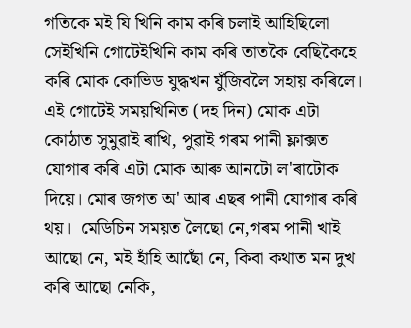গতিকে মই যি খিনি কাম কৰি চলাই আহিছিলো সেইখিনি গোটেইখিনি কাম কৰি তাতকৈ বেছিকৈহে কৰি মোক কোভিড যুদ্ধখন যুঁজিবলৈ সহায় কৰিলে। এই গোটেই সময়খিনিত (দহ দিন) মোক এটা কোঠাত সুমুৱাই ৰাখি, পুৱাই গৰম পানী ফ্লাক্সত যোগাৰ কৰি এটা মোক আৰু আনটো ল'ৰাটোক দিয়ে। মোৰ জগত অ' আৰ এছৰ পানী যোগাৰ কৰি থয়।  মেডিচিন সময়ত লৈছো নে,গৰম পানী খাই আছো নে, মই হাঁহি আছোঁ নে, কিবা কথাত মন দুখ কৰি আছো নেকি,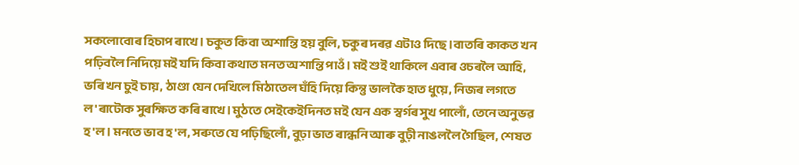সকলোবোৰ হিচাপ ৰাখে। চকুত কিবা অশান্তি হয় বুলি, চকুৰ দৰৱ এটাও দিছে।বাতৰি কাকত খন পঢ়িবলৈ নিদিয়ে মই যদি কিবা কথাত মনত অশান্তি পাওঁ। মই শুই থাকিলে এবাৰ ওচৰলৈ আহি, ভৰি খন চুই চায়, ঠাণ্ডা যেন দেখিলে মিঠাতেল ঘঁহি দিয়ে কিন্তু ভালকৈ হাত ধুয়ে, নিজৰ লগতে ল'ৰাটোক সুৰক্ষিত কৰি ৰাখে। মুঠতে সেইকেইদিনত মই যেন এক স্বৰ্গৰ সুখ পালোঁ, তেনে অনুভৱ হ'ল। মনতে ভাব হ'ল, সৰুতে যে পঢ়িছিলোঁ, বুঢ়া ভাত ৰান্ধনি আৰু বুঢ়ী নাঙললৈ গৈছিল, শেষত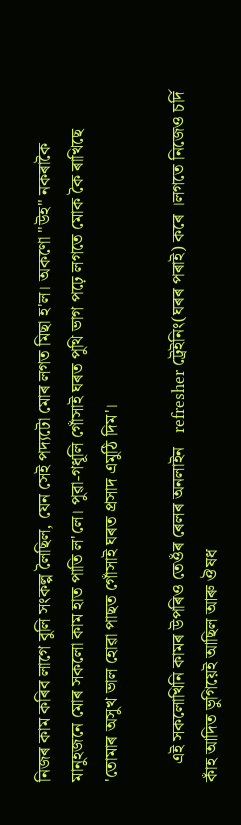নিজৰ কাম কৰিব লাগে বুলি সংকল্প লৈছিল, যেন সেই পদ্যটো মোৰ লগত মিছা হ'ল। অকণো "উহ" নকৰাকৈ মানুহজনে মোৰ সকলো কাম হাত পাতি ল'লে। পুৱা-গধূলি গোঁসাই ঘৰত পুথি ভাগ পঢ়ে লগতে মোক কৈ ৰাখিছে 'তোমাৰ অসুখ ভাল হোৱা পাছত গোঁসাই ঘৰত প্ৰসাদ এমুঠি দিম'।

    এই সকলোখিনি কামৰ উপৰিও তেওঁৰ ৰেলৰ অনলাইন   refresher ট্ৰেইনিং(ঘৰৰ পৰাই) কৰে ।লগতে নিজেও চৰ্দি কাঁহ আদিত ভুগিয়েই আছিল আৰু ঔষধ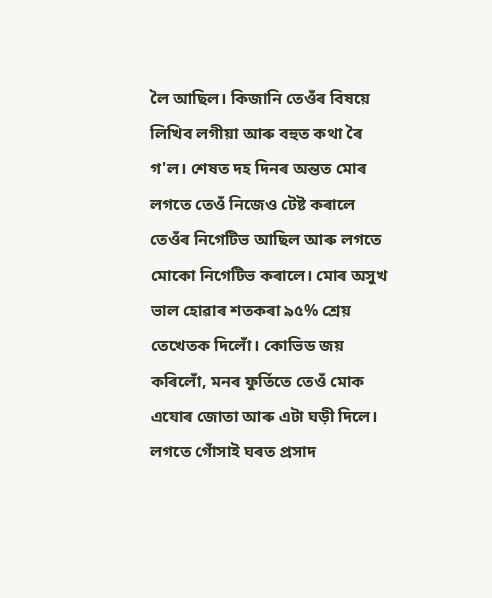লৈ আছিল। কিজানি তেওঁৰ বিষয়ে লিখিব লগীয়া আৰু বহুত কথা ৰৈ গ'ল। শেষত দহ দিনৰ অন্তত মোৰ লগতে তেওঁ নিজেও টেষ্ট কৰালে তেওঁৰ নিগেটিভ আছিল আৰু লগতে মোকো নিগেটিভ কৰালে। মোৰ অসুখ ভাল হোৱাৰ শতকৰা ৯৫% শ্ৰেয় তেখেতক দিলোঁ। কোভিড জয় কৰিলোঁ, মনৰ ফুৰ্তিতে তেওঁ মোক এযোৰ জোতা আৰু এটা ঘড়ী দিলে। লগতে গোঁসাই ঘৰত প্ৰসাদ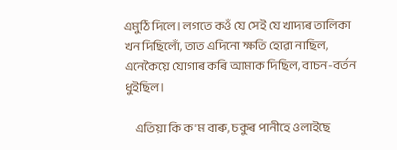এমুঠি দিলে। লগতে কওঁ যে সেই যে খাদ্যৰ তালিকা খন দিছিলোঁ, তাত এদিনো ক্ষতি হোৱা নাছিল, এনেকৈয়ে যোগাৰ কৰি আমাক দিছিল, বাচন-বৰ্তন ধুইছিল।

     এতিয়া কি ক'ম বাৰু, চকুৰ পানীহে ওলাইছে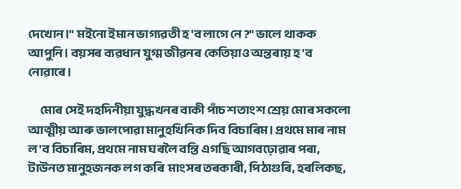দেখোন।" মইনো ইমান ভাগ্যৱতী হ'ব লাগে নে ?" ভালে থাকক আপুনি। বয়সৰ ব্যৱধান যুগ্ম জীৱনৰ কেতিয়াও অন্তৰায় হ'ব নোৱাৰে।

      মোৰ সেই দহদিনীয়া যুদ্ধখনৰ বাকী পাঁচ শতাংশ শ্ৰেয় মোৰ সকলো আত্মীয় আৰু ভালপোৱা মানুহখিনিক দিব বিচাৰিম। প্ৰথমে মাৰ নাম ল'ব বিচাৰিম, প্ৰথমে নাম ঘৰলৈ বন্তি এগছি আগবঢ়োৱাৰ পৰা, টাউনত মানুহজনক লগ কৰি  মাংসৰ তৰকাৰী, পিঠাগুৰি, হৰলিকছ,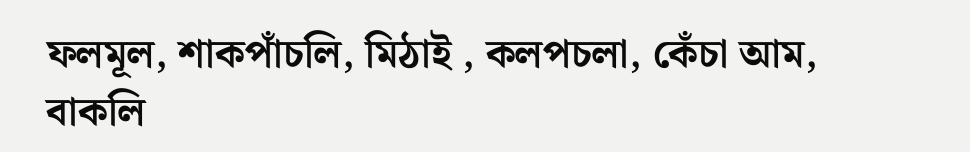ফলমূল, শাকপাঁচলি, মিঠাই , কলপচলা, কেঁচা আম, বাকলি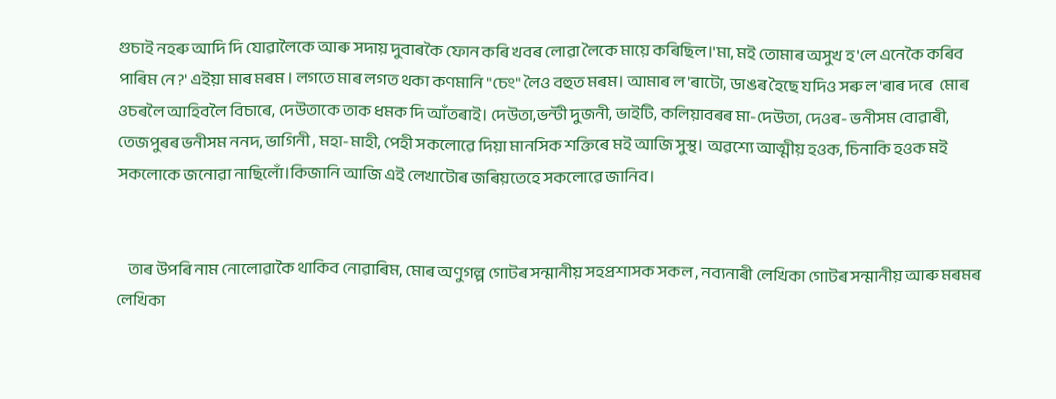গুচাই নহৰু আদি দি যোৱালৈকে আৰু সদায় দুবাৰকৈ ফোন কৰি খবৰ লোৱা লৈকে মায়ে কৰিছিল।'মা, মই তোমাৰ অসুখ হ'লে এনেকৈ কৰিব পাৰিম নে?' এইয়া মাৰ মৰম । লগতে মাৰ লগত থকা কণমানি "চেং" লৈও বহুত মৰম। আমাৰ ল'ৰাটো, ডাঙৰ হৈছে যদিও সৰু ল'ৰাৰ দৰে  মোৰ ওচৰলৈ আহিবলৈ বিচাৰে, দেউতাকে তাক ধমক দি আঁতৰাই। দেউতা,ভন্টী দুজনী, ভাইটি, কলিয়াবৰৰ মা-দেউতা, দেওৰ- ভনীসম বোৱাৰী, তেজপুৰৰ ভনীসম ননদ, ভাগিনী , মহা-মাহী, পেহী সকলোৱে দিয়া মানসিক শক্তিৰে মই আজি সুস্থ। অৱশ্যে আত্মীয় হওক, চিনাকি হওক মই সকলোকে জনোৱা নাছিলোঁ।কিজানি আজি এই লেখাটোৰ জৰিয়তেহে সকলোৱে জানিব।


    তাৰ উপৰি নাম নোলোৱাকৈ থাকিব নোৱাৰিম, মোৰ অণুগল্প গোটৰ সন্মানীয় সহপ্ৰশাসক সকল , নব্যনাৰী লেখিকা গোটৰ সন্মানীয় আৰু মৰমৰ লেখিকা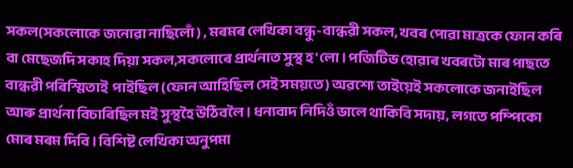সকল(সকলোকে জনোৱা নাছিলোঁ) , মৰমৰ লেখিকা বন্ধু-বান্ধৱী সকল, খবৰ পোৱা মাত্ৰকে ফোন কৰি বা মেছেজদি সকাহ দিয়া সকল,সকলোৰে প্ৰাৰ্থনাত সুস্থ হ'লো। পজিটিভ হোৱাৰ খবৰটো মাৰ পাছতে বান্ধৱী পৰিস্মিতাই  পাইছিল (ফোন আহিছিল সেই সময়তে) অৱশ্যে তাইয়েই সকলোকে জনাইছিল আৰু প্ৰাৰ্থনা বিচাৰিছিল মই সুস্থহৈ উঠিবলৈ। ধন্যবাদ নিদিওঁ ভালে থাকিবি সদায়, লগতে পম্পিকো মোৰ মৰম দিবি। বিশিষ্ট লেখিকা অনুপমা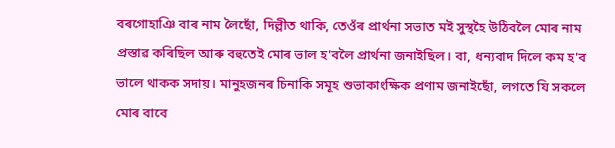বৰগোহাঞি বাৰ নাম লৈছোঁ, দিল্লীত থাকি, তেওঁৰ প্ৰাৰ্থনা সভাত মই সুস্থহৈ উঠিবলৈ মোৰ নাম প্ৰস্তাৱ কৰিছিল আৰু বহুতেই মোৰ ভাল হ'বলৈ প্ৰাৰ্থনা জনাইছিল। বা, ধন্যবাদ দিলে কম হ'ব ভালে থাকক সদায়। মানুহজনৰ চিনাকি সমূহ শুভাকাংক্ষিক প্ৰণাম জনাইছোঁ, লগতে যি সকলে মোৰ বাবে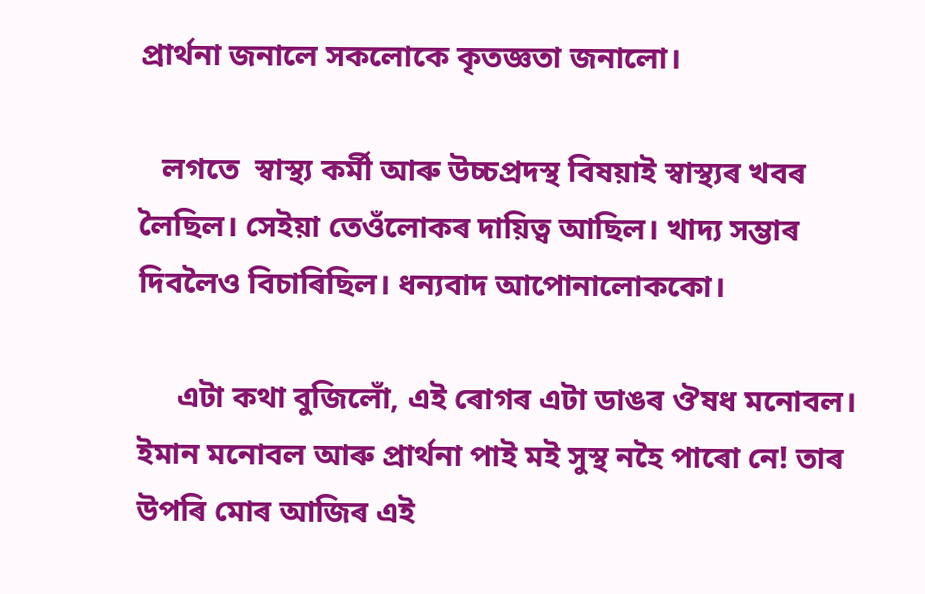প্ৰাৰ্থনা জনালে সকলোকে কৃতজ্ঞতা জনালো।

   লগতে  স্বাস্থ্য কৰ্মী আৰু উচ্চপ্ৰদস্থ বিষয়াই স্বাস্থ্যৰ খবৰ লৈছিল। সেইয়া তেওঁলোকৰ দায়িত্ব আছিল। খাদ্য সম্ভাৰ দিবলৈও বিচাৰিছিল। ধন্যবাদ আপোনালোককো।

     এটা কথা বুজিলোঁ, এই ৰোগৰ এটা ডাঙৰ ঔষধ মনোবল। ইমান মনোবল আৰু প্ৰাৰ্থনা পাই মই সুস্থ নহৈ পাৰো নে! তাৰ উপৰি মোৰ আজিৰ এই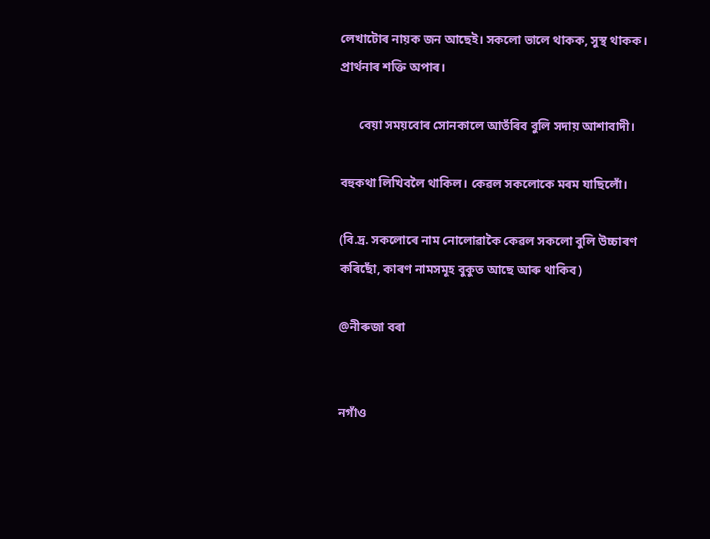লেখাটোৰ নায়ক জন আছেই। সকলো ভালে থাকক, সুস্থ থাকক। প্ৰাৰ্থনাৰ শক্তি অপাৰ।

      বেয়া সময়বোৰ সোনকালে আতঁৰিব বুলি সদায় আশাবাদী।

বহুকথা লিখিবলৈ থাকিল। কেৱল সকলোকে মৰম যাছিলোঁ।

(বি.দ্ৰ. সকলোৰে নাম নোলোৱাকৈ কেৱল সকলো বুলি উচ্চাৰণ কৰিছোঁ, কাৰণ নামসমূহ বুকুত আছে আৰু থাকিব)

@নীৰুজা বৰা


নগাঁও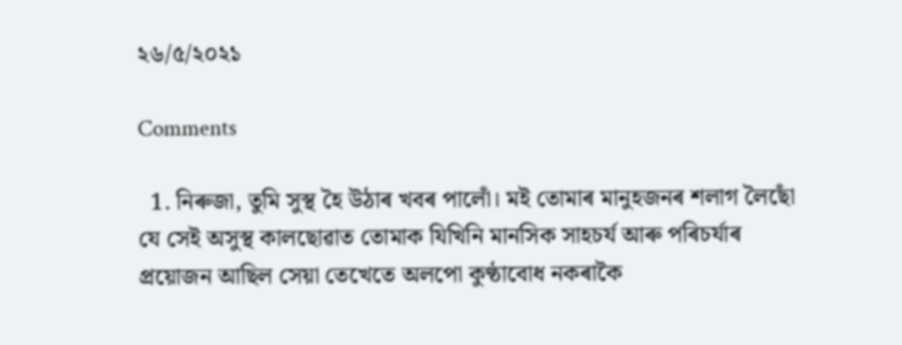২৬/৫/২০২১

Comments

  1. নিৰুজা, তুমি সুস্থ হৈ উঠাৰ খবৰ পালোঁ। মই তোমাৰ মানুহজনৰ শলাগ লৈছোঁ যে সেই অসুস্থ কালছোৱাত তোমাক যিখিনি মানসিক সাহচৰ্য আৰু পৰিচৰ্যাৰ প্ৰয়োজন আছিল সেয়া তেখেতে অলপো কুণ্ঠাবোধ নকৰাকৈ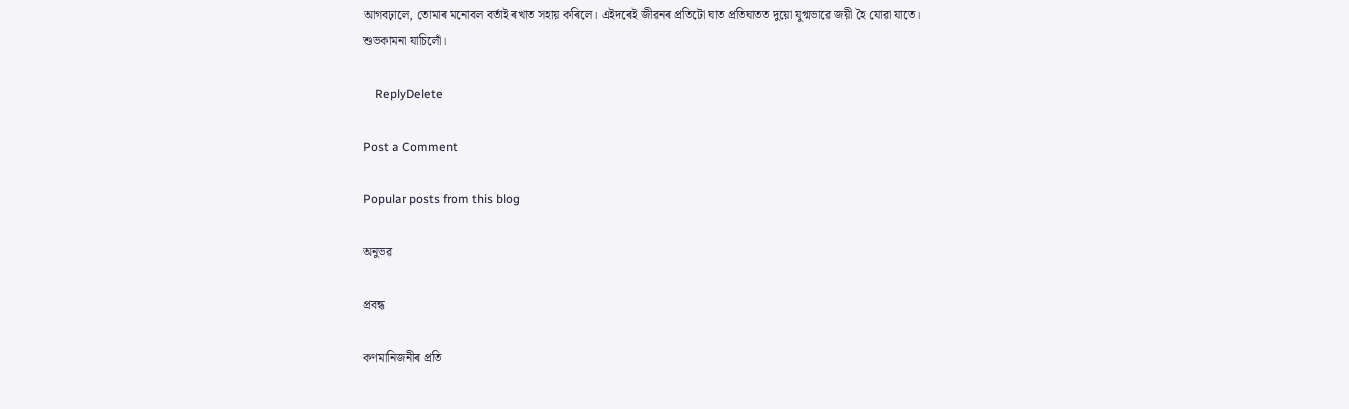আগবঢ়ালে, তোমাৰ মনোবল বৰ্তাই ৰখাত সহায় কৰিলে। এইদৰেই জীৱনৰ প্ৰতিটো ঘাত প্ৰতিঘাতত দুয়ো যুগ্মভাৱে জয়ী হৈ যোৱা যাতে। শুভকামনা যাচিলোঁ।

    ReplyDelete

Post a Comment

Popular posts from this blog

অনুভৱ

প্ৰবন্ধ

কণমানিজনীৰ প্ৰতি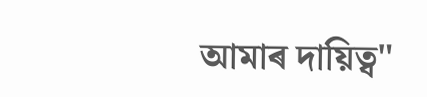আমাৰ দায়িত্ব"